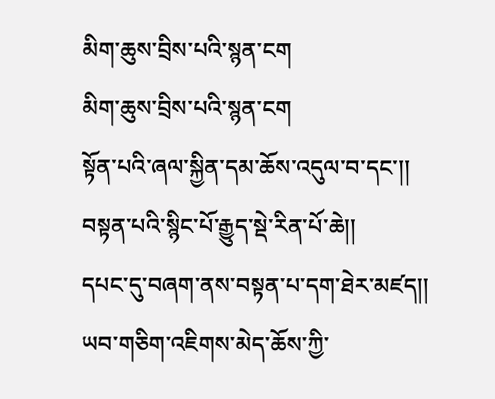མིག་ཆུས་བྲིས་པའི་སྙན་ངག
མིག་ཆུས་བྲིས་པའི་སྙན་ངག
སྟོན་པའི་ཞལ་སྐྱིན་དམ་ཆོས་འདུལ་བ་དང་།།
བསྟན་པའི་སྙིང་པོ་རྒྱུད་སྡེ་རིན་པོ་ཆེ།།
དཔང་དུ་བཞག་ནས་བསྟན་པ་དག་ཐེར་མཛད།།
ཡབ་གཅིག་འཇིགས་མེད་ཆོས་ཀྱི་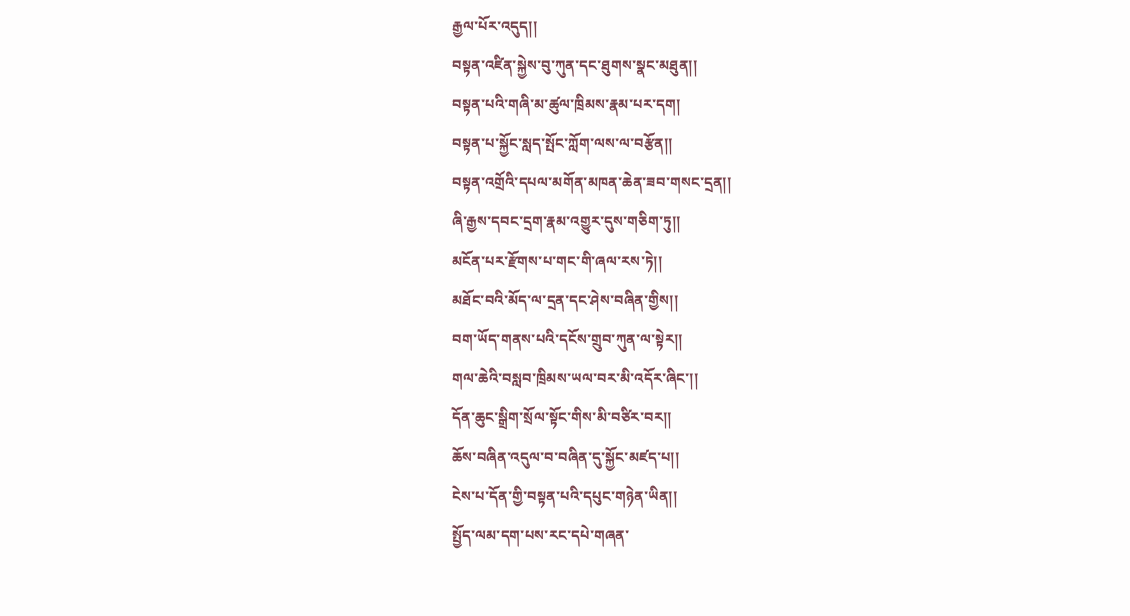རྒྱལ་པོར་འདུད།།
བསྟན་འཛིན་སྐྱེས་བུ་ཀུན་དང་ཐུགས་སྣང་མཐུན།།
བསྟན་པའི་གཞི་མ་ཚུལ་ཁྲིམས་རྣམ་པར་དག།
བསྟན་པ་སྐྱོང་སླད་སྤོང་ཀློག་ལས་ལ་བརྩོན།།
བསྟན་འགྲོའི་དཔལ་མགོན་མཁན་ཆེན་ཟབ་གསང་དྲན།།
ཞི་རྒྱས་དབང་དྲག་རྣམ་འགྱུར་དུས་གཅིག་ཏུ།།
མངོན་པར་རྫོགས་པ་གང་གི་ཞལ་རས་ཏེ།།
མཐོང་བའི་མོད་ལ་དྲན་དང་ཤེས་བཞིན་གྱིས།།
བག་ཡོད་གནས་པའི་དངོས་གྲུབ་ཀུན་ལ་སྟེར།།
གལ་ཆེའི་བསླབ་ཁྲིམས་ཡལ་བར་མི་འདོར་ཞིང་།།
དོན་ཆུང་སྒྲིག་སྲོལ་སྟོང་གིས་མི་བཙིར་བར།།
ཆོས་བཞིན་འདུལ་བ་བཞིན་དུ་སྐྱོང་མཛད་པ།།
ངེས་པ་དོན་གྱི་བསྟན་པའི་དཔུང་གཉེན་ཡིན།།
སྤྱོད་ལམ་དག་པས་རང་དཔེ་གཞན་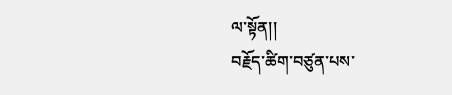ལ་སྟོན།།
བརྗོད་ཚིག་བཙུན་པས་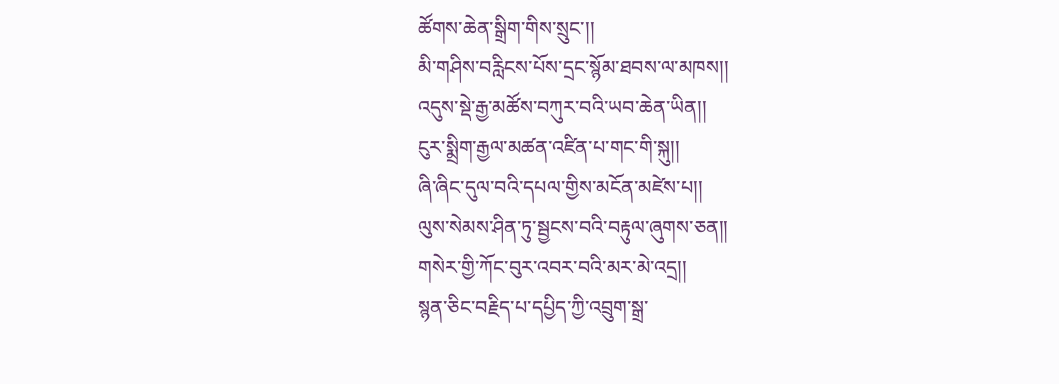ཚོགས་ཆེན་སྒྲིག་གིས་སྲུང་།།
མི་གཤིས་བརླིངས་པོས་དྲང་སྙོམ་ཐབས་ལ་མཁས།།
འདུས་སྡེ་རྒྱ་མཚོས་བཀུར་བའི་ཡབ་ཆེན་ཡིན།།
ངུར་སྨྲིག་རྒྱལ་མཚན་འཛིན་པ་གང་གི་སྐུ།།
ཞི་ཞིང་དུལ་བའི་དཔལ་གྱིས་མངོན་མཛེས་པ།།
ལུས་སེམས་ཤིན་ཏུ་སྦྱངས་བའི་བརྟུལ་ཞུགས་ཅན།།
གསེར་གྱི་ཀོང་བུར་འབར་བའི་མར་མེ་འདྲ།།
སྙན་ཅིང་བརྗིད་པ་དཔྱིད་ཀྱི་འབྲུག་སྒྲ་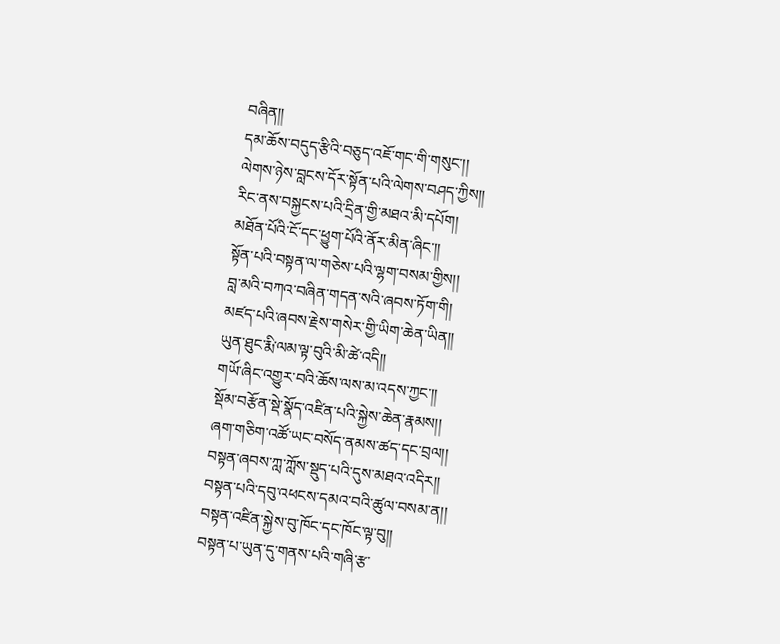བཞིན།།
དམ་ཆོས་བདུད་རྩིའི་བཅུད་འཇོ་གང་གི་གསུང་།།
ལེགས་ཉེས་བླངས་དོར་སྟོན་པའི་ལེགས་བཤད་ཀྱིས།།
རིང་ནས་བསྐྱངས་པའི་དྲིན་གྱི་མཐའ་མི་དཔོག།
མཐོན་པོའི་ངོ་དང་ཕྱུག་པོའི་ནོར་མིན་ཞིང་།།
སྟོན་པའི་བསྟན་ལ་གཅེས་པའི་ལྷག་བསམ་གྱིས།།
བླ་མའི་བཀའ་བཞིན་གདན་སའི་ཞབས་ཏོག་གི།
མཛད་པའི་ཞབས་རྗེས་གསེར་གྱི་ཡིག་ཆེན་ཡིན།།
ཡུན་ཐུང་རྨི་ལམ་ལྟ་བུའི་མི་ཚེ་འདི།།
གཡོ་ཞིང་འགྱུར་བའི་ཆོས་ལས་མ་འདས་ཀྱང་།།
སྡོམ་བརྩོན་སྡེ་སྣོད་འཛིན་པའི་སྐྱེས་ཆེན་རྣམས།།
ཞག་གཅིག་འཚོ་ཡང་བསོད་ནམས་ཚད་དང་བྲལ།།
བསྟན་ཞབས་ཀླ་ཀློས་སྡུད་པའི་དུས་མཐའ་འདིར།།
བསྟན་པའི་དབུ་འཕངས་དམའ་བའི་ཚུལ་བསམ་ན།།
བསྟན་འཛིན་སྐྱེས་བུ་ཁོང་དང་ཁོང་ལྟ་བུ།།
བསྟན་པ་ཡུན་དུ་གནས་པའི་གཞི་རྩ་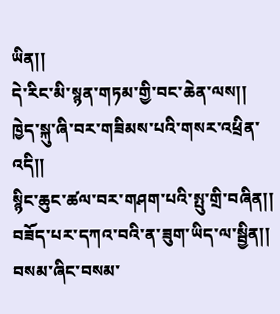ཡིན།།
དེ་རིང་མི་སྙན་གཏམ་གྱི་བང་ཆེན་ལས།།
ཁྱེད་སྐུ་ཞི་བར་གཟིམས་པའི་གསར་འཕྲིན་འདི།།
སྙིང་ཆུང་ཚལ་བར་གཤག་པའི་སྤུ་གྲི་བཞིན།།
བཟོད་པར་དཀའ་བའི་ན་ཟུག་ཡིད་ལ་སྦྱིན།།
བསམ་ཞིང་བསམ་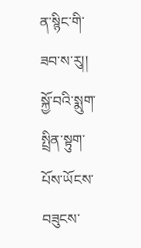ན་སྙིང་གི་ཟབ་ས་རུ།།
སྐྱོ་བའི་སྨུག་སྤྲིན་སྟུག་པོས་ཡོངས་བཟུངས་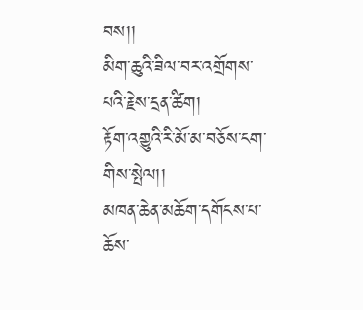བས།།
མིག་ཆུའི་ཟིལ་བར་འགྲོགས་པའི་རྗེས་དྲན་ཚིག།
རྟོག་འགྱུའི་རི་མོ་མ་བཅོས་ངག་གིས་སྤེལ།།
མཁན་ཆེན་མཆོག་དགོངས་པ་ཆོས་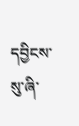དབྱིངས་སུ་ཞི་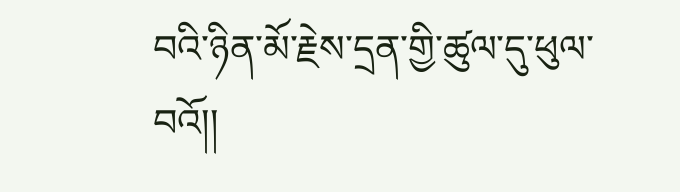བའི་ཉིན་མོ་རྗེས་དྲན་གྱི་ཚུལ་དུ་ཕུལ་བའོ།།